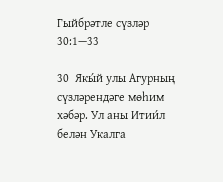Гыйбрәтле сүзләр 30:1—33

30  Якы́й улы Агурның сүзләрендәге мөһим хәбәр. Ул аны Итии́л белән Укалга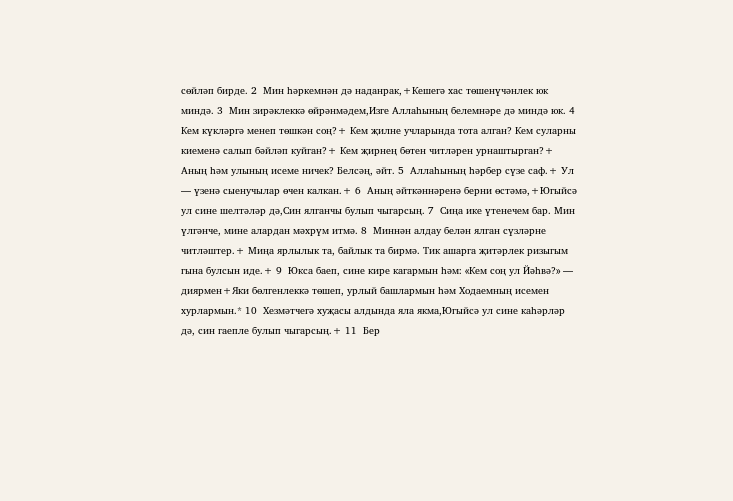сөйләп бирде. 2  Мин һәркемнән дә наданрак,+Кешегә хас төшенүчәнлек юк миндә. 3  Мин зирәклеккә өйрәнмәдем,Изге Аллаһының белемнәре дә миндә юк. 4  Кем күкләргә менеп төшкән соң?+ Кем җилне учларында тота алган? Кем суларны киеменә салып бәйләп куйган?+ Кем җирнең бөтен читләрен урнаштырган?+ Аның һәм улының исеме ничек? Белсәң, әйт. 5  Аллаһының һәрбер сүзе саф.+ Ул — үзенә сыенучылар өчен калкан.+ 6  Аның әйткәннәренә берни өстәмә,+Югыйсә ул сине шелтәләр дә,Син ялганчы булып чыгарсың. 7  Сиңа ике үтенечем бар. Мин үлгәнче, мине алардан мәхрүм итмә. 8  Миннән алдау белән ялган сүзләрне читләштер.+ Миңа ярлылык та, байлык та бирмә. Тик ашарга җитәрлек ризыгым гына булсын иде.+ 9  Юкса баеп, сине кире кагармын һәм: «Кем соң ул Йәһвә?» — диярмен+Яки бөлгенлеккә төшеп, урлый башлармын һәм Ходаемның исемен хурлармын.* 10  Хезмәтчегә хуҗасы алдында яла якма,Югыйсә ул сине каһәрләр дә, син гаепле булып чыгарсың.+ 11  Бер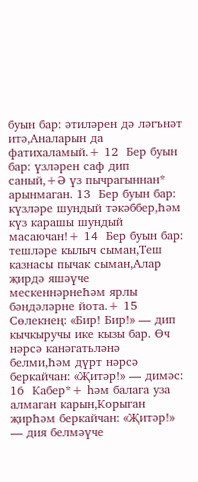буын бар: әтиләрен дә ләгънәт итә,Аналарын да фатихаламый.+ 12  Бер буын бар: үзләрен саф дип саный,+Ә үз пычрагыннан* арынмаган. 13  Бер буын бар: күзләре шундый тәкәббер,Һәм күз карашы шундый масаючан!+ 14  Бер буын бар: тешләре кылыч сыман,Теш казнасы пычак сыман,Алар җирдә яшәүче мескеннәрнеҺәм ярлы бәндәләрне йота.+ 15  Сөлекнең: «Бир! Бир!» — дип кычкыручы ике кызы бар. Өч нәрсә канәгатьләнә белми,Һәм дүрт нәрсә беркайчан: «Җитәр!» — димәс: 16  Кабер*+ һәм балага уза алмаган карын,Корыган җирҺәм беркайчан: «Җитәр!» — дия белмәүче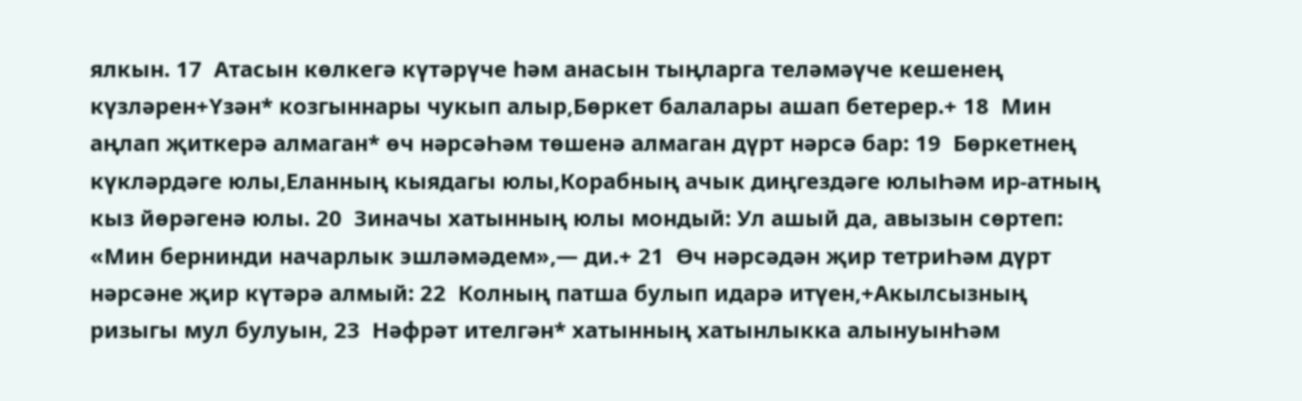ялкын. 17  Атасын көлкегә күтәрүче һәм анасын тыңларга теләмәүче кешенең күзләрен+Үзән* козгыннары чукып алыр,Бөркет балалары ашап бетерер.+ 18  Мин аңлап җиткерә алмаган* өч нәрсәҺәм төшенә алмаган дүрт нәрсә бар: 19  Бөркетнең күкләрдәге юлы,Еланның кыядагы юлы,Корабның ачык диңгездәге юлыҺәм ир-атның кыз йөрәгенә юлы. 20  Зиначы хатынның юлы мондый: Ул ашый да, авызын сөртеп: «Мин бернинди начарлык эшләмәдем»,— ди.+ 21  Өч нәрсәдән җир тетриҺәм дүрт нәрсәне җир күтәрә алмый: 22  Колның патша булып идарә итүен,+Акылсызның ризыгы мул булуын, 23  Нәфрәт ителгән* хатынның хатынлыкка алынуынҺәм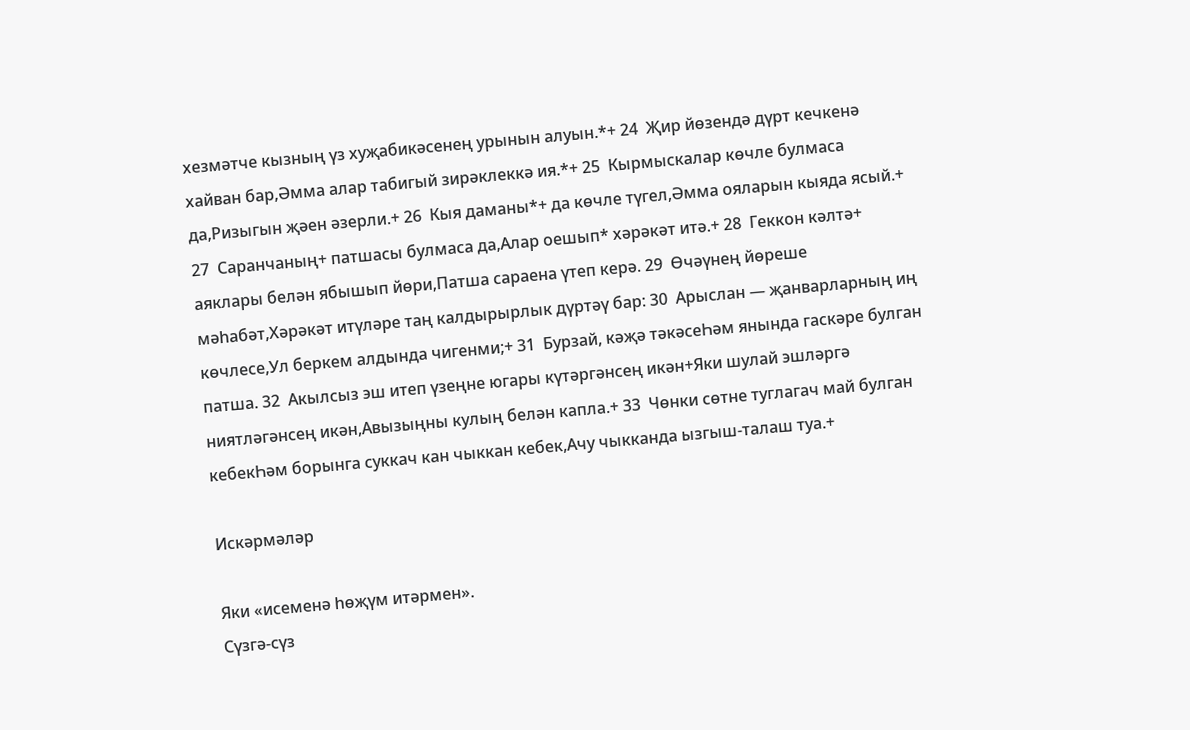хезмәтче кызның үз хуҗабикәсенең урынын алуын.*+ 24  Җир йөзендә дүрт кечкенә хайван бар,Әмма алар табигый зирәклеккә ия.*+ 25  Кырмыскалар көчле булмаса да,Ризыгын җәен әзерли.+ 26  Кыя даманы*+ да көчле түгел,Әмма ояларын кыяда ясый.+ 27  Саранчаның+ патшасы булмаса да,Алар оешып* хәрәкәт итә.+ 28  Геккон кәлтә+ аяклары белән ябышып йөри,Патша сараена үтеп керә. 29  Өчәүнең йөреше мәһабәт,Хәрәкәт итүләре таң калдырырлык дүртәү бар: 30  Арыслан — җанварларның иң көчлесе,Ул беркем алдында чигенми;+ 31  Бурзай, кәҗә тәкәсеҺәм янында гаскәре булган патша. 32  Акылсыз эш итеп үзеңне югары күтәргәнсең икән+Яки шулай эшләргә ниятләгәнсең икән,Авызыңны кулың белән капла.+ 33  Чөнки сөтне туглагач май булган кебекҺәм борынга суккач кан чыккан кебек,Ачу чыкканда ызгыш-талаш туа.+

Искәрмәләр

Яки «исеменә һөҗүм итәрмен».
Сүзгә-сүз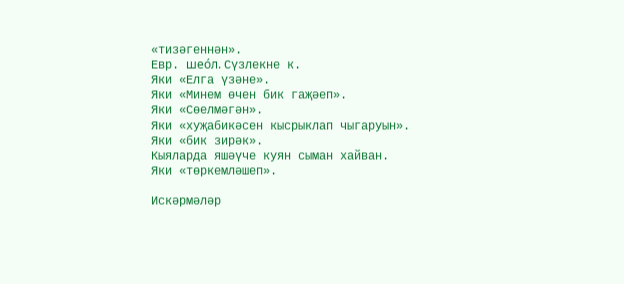«тизәгеннән».
Евр. шео́л. Сүзлекне к.
Яки «Елга үзәне».
Яки «Минем өчен бик гаҗәеп».
Яки «Сөелмәгән».
Яки «хуҗабикәсен кысрыклап чыгаруын».
Яки «бик зирәк».
Кыяларда яшәүче куян сыман хайван.
Яки «төркемләшеп».

Искәрмәләр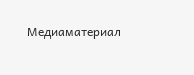Медиаматериал